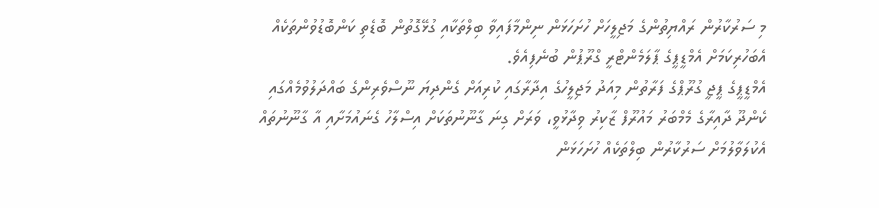މި ސަރުކާރުން ރައްޔިތުންގެ މަޖިލީހަށް ހުށަހަޅަން ނިންމާފައިވާ ބިލްތަކާއި ގުޅޭގޮތުން ބޮޑެތި ކަންބޮޑުވުންތަކެއް އެބަހުރިކަމަށް އެމްޑީޕީގެ ޕާލަމެންޓްރީ ގްރޫޕުން ބުނެފިއެވެ.
އެމްޑީޕީގެ ޕީޖީ ގުރޫޕްގެ ފަރާތުން މިއަދު މަޖިލީހުގެ އިދާރާގައި ކުރިއަށް ގެންދިޔަ ނޫސްވެރިންގެ ބައްދަލުވުމެއްގައި ކެންދޫ ދާއިރާގެ މެމްބަރު މައުރޫފް ޒާކިރު ވިދާޅުވީ، ވަރަށް ގިނަ ގާނޫނުތަކަށް އިސްލާހު ގެނައުމަށާއި އާ ގާނޫނުތައް އެކުލަވާލުމަށް ސަރުކާރުން ބިލްތަކެއް ހުށަހަޅަން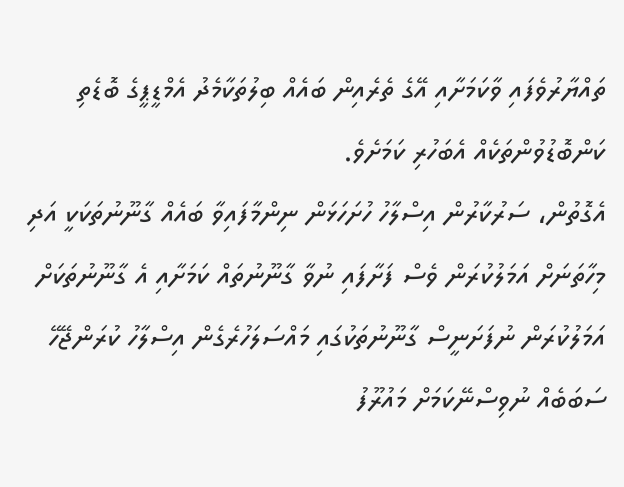ތައްޔާރުވެފައި ވާކަމަށާއި އޭގެ ތެރެއިން ބައެއް ބިލުތަކާމެދު އެމްޑީޕީގެ ބޮޑެތި ކަންބޮޑުވުންތަކެއް އެބަހުރި ކަމަށެވެ.
އެގޮތުން، ސަރުކާރުން އިސްލާހު ހުށަހަޅަން ނިންމާފައިވާ ބައެއް ގާނޫނުތަކަކީ އަދި މިހާތަނަށް އަމަލުކުރަން ވެސް ފަށާފައި ނުވާ ގާނޫނުތައް ކަމަށާއި އެ ގާނޫނުތަކަށް އަމަލުކުރަން ނުފަށަނީސް ގާނޫނުތަކުގައި މައްސަލަހުރެގެން އިސްލާހު ކުރަންޖޭހޭ ސަބަބެއް ނުވިސްނޭކަމަށް މައުރޫފު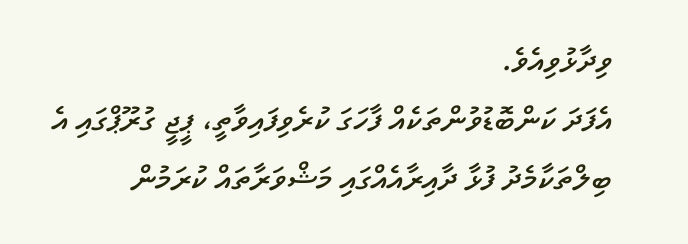ވިދާޅުވިއެވެ.
އެފަދަ ކަންބޮޑުވުންތަކެއް ފާހަގަ ކުރެވިފައިވާތީ، ޕީޖީ ގުރޫޕްގައި އެ ބިލްތަކާމެދު ފުޅާ ދާއިރާއެއްގައި މަޝްވަރާތައް ކުރަމުން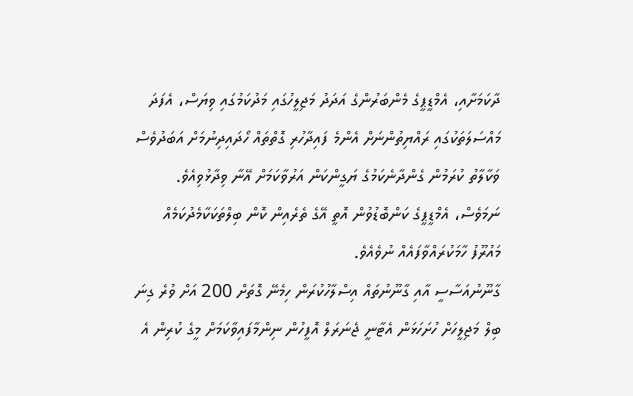ދާކަމަށާއި، އެމްޑީޕީގެ މެންބަރުންގެ އަދަދު މަޖިލީހުގައި މަދުކަމުގައި ވިޔަސް، އެފަދަ މައްސަލަތަކުގައި ރައްޔިތުންނަށް އެންމެ ފައިދާހުރި ގޮތްތައް ހޯދައިދިނުމަށް އަބަދުވެސް ވަކާލާތު ކުރަމުން ގެންދާނެކަމުގެ ޔަގީންކަން އަރުވާކަމަށް އޭނާ ވިދާޅުވިއެވެ.
ނަމަވެސް، އެމްޑީޕީގެ ކަންބޮޑުވުން އޮތީ އޭގެ ތެރެއިން ކޮން ބިލްތަކަކާމެދުކަމެއް މައުރޫފު ހާމަކުރައްވާފައެއް ނުވެއެވެ.
ގާނޫނުއަސާސީ އާއި ގާނޫނުތައް އިސްލާހުކުރަން ހިމެނޭ ގޮތަށް 200 އަށް ވުރެ ގިނަ ބިލް މަޖިލީހަށް ހުށަހަޅަން އެޓާނީ ޖެނަރަލް އޮފީހުން ނިންމާފައިވާކަމަށް މީގެ ކުރިން އެ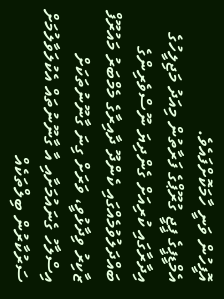އޮފީހުން ވަނީ ހާމަކޮށްފައެވެ.
އެމްޑީޕީގެ ޕީޖީ ގުރޫޕްގެ ފަރާތުން މިއަދު މަޖިލީހުގެ އިދާރާގައި ކުރިއަށް ގެންދިޔަ ނޫސްވެރިންގެ ބައްދަލުވުމެއްގައި ކެންދޫ ދާއިރާގެ މެމްބަރު މައުރޫފް ޒާކިރު ވިދާޅުވީ، ވަރަށް ގިނަ ގާނޫނުތަކަށް އިސްލާހު ގެނައުމަށާއި އާ ގާނޫނުތައް އެކުލަވާލުމަށް ސަރުކާރުން ބިލްތަކެއް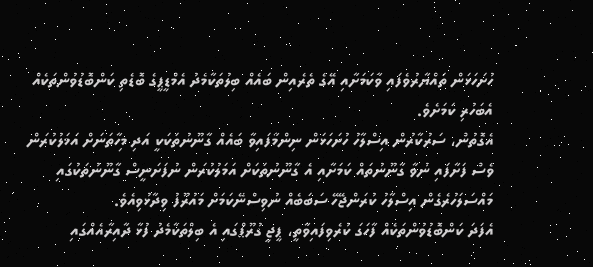ހުށަހަޅަން ތައްޔާރުވެފައި ވާކަމަށާއި އޭގެ ތެރެއިން ބައެއް ބިލުތަކާމެދު އެމްޑީޕީގެ ބޮޑެތި ކަންބޮޑުވުންތަކެއް އެބަހުރި ކަމަށެވެ.
އެގޮތުން، ސަރުކާރުން އިސްލާހު ހުށަހަޅަން ނިންމާފައިވާ ބައެއް ގާނޫނުތަކަކީ އަދި މިހާތަނަށް އަމަލުކުރަން ވެސް ފަށާފައި ނުވާ ގާނޫނުތައް ކަމަށާއި އެ ގާނޫނުތަކަށް އަމަލުކުރަން ނުފަށަނީސް ގާނޫނުތަކުގައި މައްސަލަހުރެގެން އިސްލާހު ކުރަންޖޭހޭ ސަބަބެއް ނުވިސްނޭކަމަށް މައުރޫފު ވިދާޅުވިއެވެ.
އެފަދަ ކަންބޮޑުވުންތަކެއް ފާހަގަ ކުރެވިފައިވާތީ، ޕީޖީ ގުރޫޕްގައި އެ ބިލްތަކާމެދު ފުޅާ ދާއިރާއެއްގައި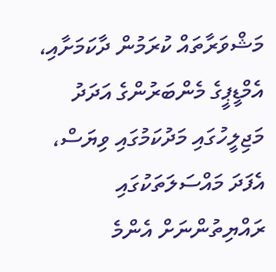މަޝްވަރާތައް ކުރަމުން ދާކަމަށާއި، އެމްޑީޕީގެ މެންބަރުންގެ އަދަދު މަޖިލީހުގައި މަދުކަމުގައި ވިޔަސް، އެފަދަ މައްސަލަތަކުގައި ރައްޔިތުންނަށް އެންމެ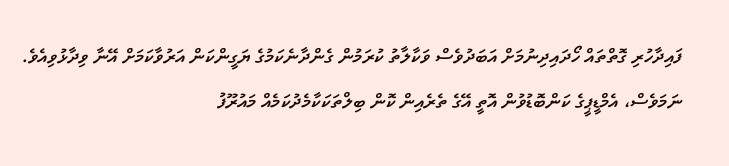ފައިދާހުރި ގޮތްތައް ހޯދައިދިނުމަށް އަބަދުވެސް ވަކާލާތު ކުރަމުން ގެންދާނެކަމުގެ ޔަގީންކަން އަރުވާކަމަށް އޭނާ ވިދާޅުވިއެވެ.
ނަމަވެސް، އެމްޑީޕީގެ ކަންބޮޑުވުން އޮތީ އޭގެ ތެރެއިން ކޮން ބިލްތަކަކާމެދުކަމެއް މައުރޫފު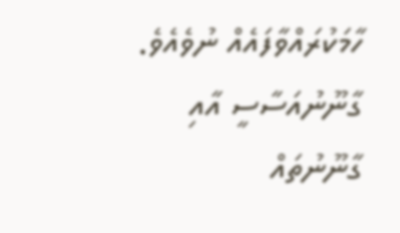ހާމަކުރައްވާފައެއް ނުވެއެވެ.
ގާނޫނުއަސާސީ އާއި ގާނޫނުތައް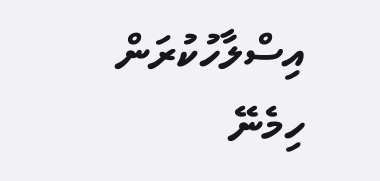އިސްލާހުކުރަން ހިމެނޭ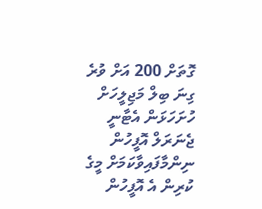ގޮތަށް 200 އަށް ވުރެ ގިނަ ބިލް މަޖިލީހަށް ހުށަހަޅަން އެޓާނީ ޖެނަރަލް އޮފީހުން ނިންމާފައިވާކަމަށް މީގެ ކުރިން އެ އޮފީހުން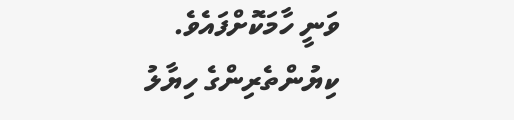ވަނީ ހާމަކޮށްފައެވެ.
ކިޔުންތެރިންގެ ހިޔާލު